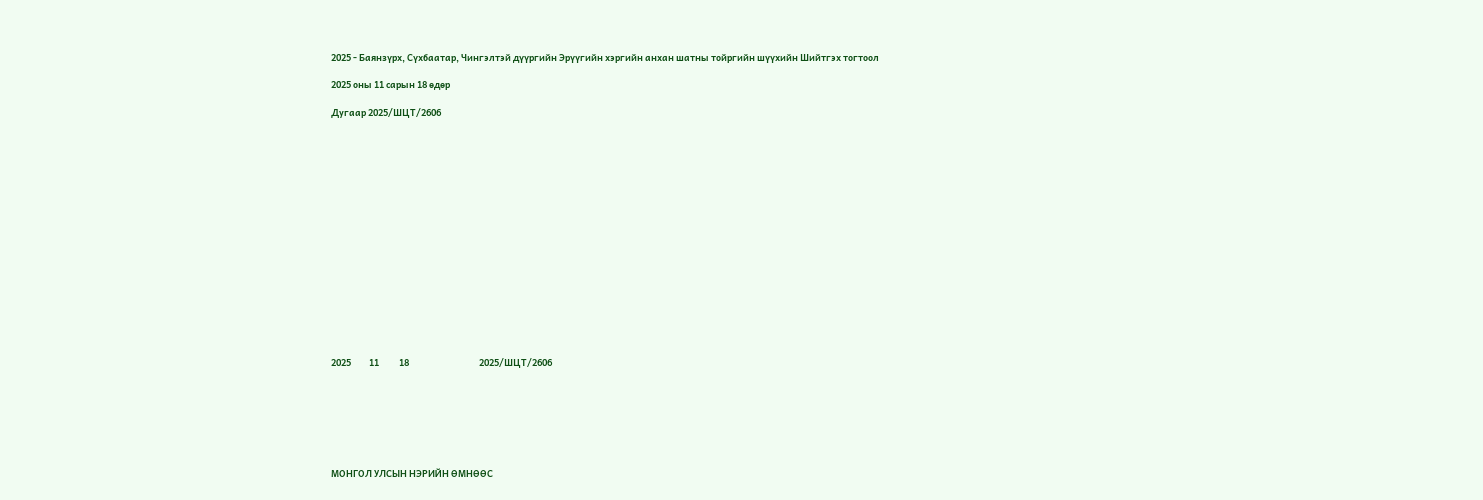2025 - Баянзүрх, Сүхбаатар, Чингэлтэй дүүргийн Эрүүгийн хэргийн анхан шатны тойргийн шүүхийн Шийтгэх тогтоол

2025 оны 11 сарын 18 өдөр

Дугаар 2025/ШЦТ/2606

















2025         11          18                                   2025/ШЦТ/2606







МОНГОЛ УЛСЫН НЭРИЙН ӨМНӨӨС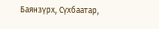Баянзүрх, Сүхбаатар,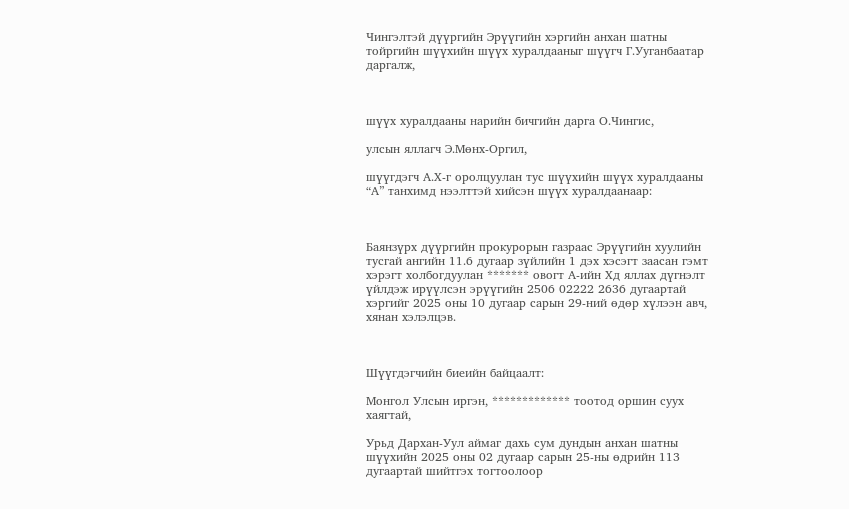Чингэлтэй дүүргийн Эрүүгийн хэргийн анхан шатны тойргийн шүүхийн шүүх хуралдааныг шүүгч Г.Ууганбаатар даргалж,



шүүх хуралдааны нарийн бичгийн дарга О.Чингис,

улсын яллагч Э.Мөнх-Оргил,

шүүгдэгч А.Х-г оролцуулан тус шүүхийн шүүх хуралдааны “А” танхимд нээлттэй хийсэн шүүх хуралдаанаар:



Баянзүрх дүүргийн прокурорын газраас Эрүүгийн хуулийн тусгай ангийн 11.6 дугаар зүйлийн 1 дэх хэсэгт заасан гэмт хэрэгт холбогдуулан ******* овогт А-ийн Хд яллах дүгнэлт үйлдэж ирүүлсэн эрүүгийн 2506 02222 2636 дугаартай хэргийг 2025 оны 10 дугаар сарын 29-ний өдөр хүлээн авч, хянан хэлэлцэв.



Шүүгдэгчийн биеийн байцаалт:

Монгол Улсын иргэн, ************* тоотод оршин суух хаягтай,

Урьд Дархан-Уул аймаг дахь сум дундын анхан шатны шүүхийн 2025 оны 02 дугаар сарын 25-ны өдрийн 113 дугаартай шийтгэх тогтоолоор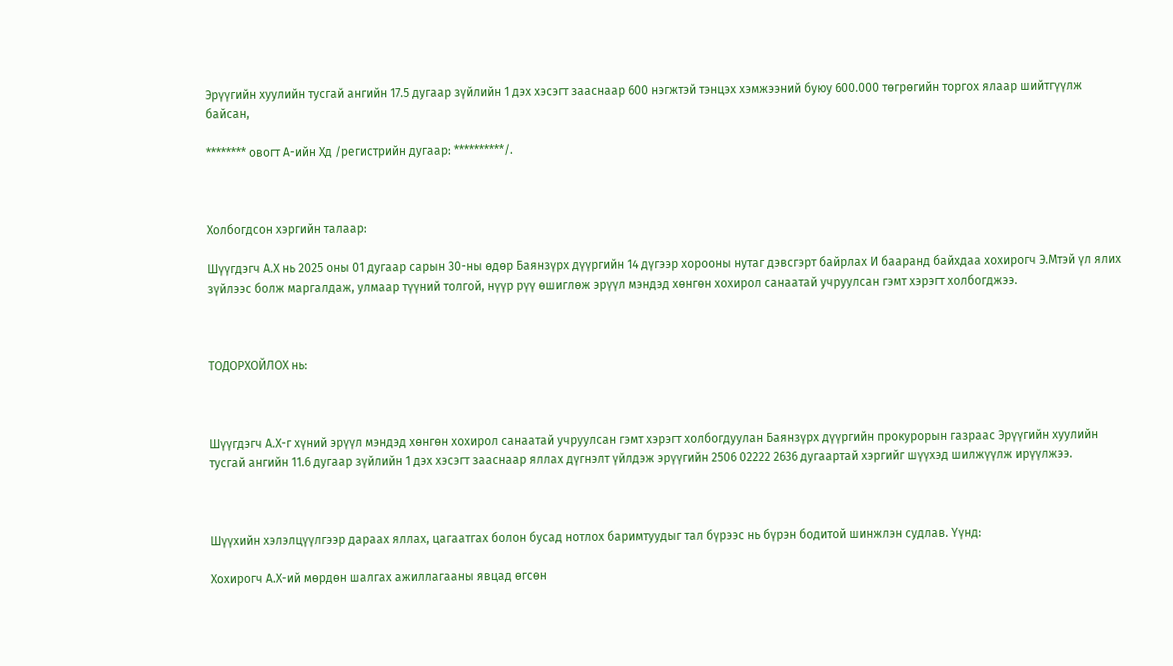Эрүүгийн хуулийн тусгай ангийн 17.5 дугаар зүйлийн 1 дэх хэсэгт зааснаар 600 нэгжтэй тэнцэх хэмжээний буюу 600.000 төгрөгийн торгох ялаар шийтгүүлж байсан,

******** овогт А-ийн Хд /регистрийн дугаар: **********/.



Холбогдсон хэргийн талаар:

Шүүгдэгч А.Х нь 2025 оны 01 дугаар сарын 30-ны өдөр Баянзүрх дүүргийн 14 дүгээр хорооны нутаг дэвсгэрт байрлах И бааранд байхдаа хохирогч Э.Мтэй үл ялих зүйлээс болж маргалдаж, улмаар түүний толгой, нүүр рүү өшиглөж эрүүл мэндэд хөнгөн хохирол санаатай учруулсан гэмт хэрэгт холбогджээ.



ТОДОРХОЙЛОХ нь:



Шүүгдэгч А.Х-г хүний эрүүл мэндэд хөнгөн хохирол санаатай учруулсан гэмт хэрэгт холбогдуулан Баянзүрх дүүргийн прокурорын газраас Эрүүгийн хуулийн тусгай ангийн 11.6 дугаар зүйлийн 1 дэх хэсэгт зааснаар яллах дүгнэлт үйлдэж эрүүгийн 2506 02222 2636 дугаартай хэргийг шүүхэд шилжүүлж ирүүлжээ.



Шүүхийн хэлэлцүүлгээр дараах яллах, цагаатгах болон бусад нотлох баримтуудыг тал бүрээс нь бүрэн бодитой шинжлэн судлав. Үүнд:

Хохирогч А.Х-ий мөрдөн шалгах ажиллагааны явцад өгсөн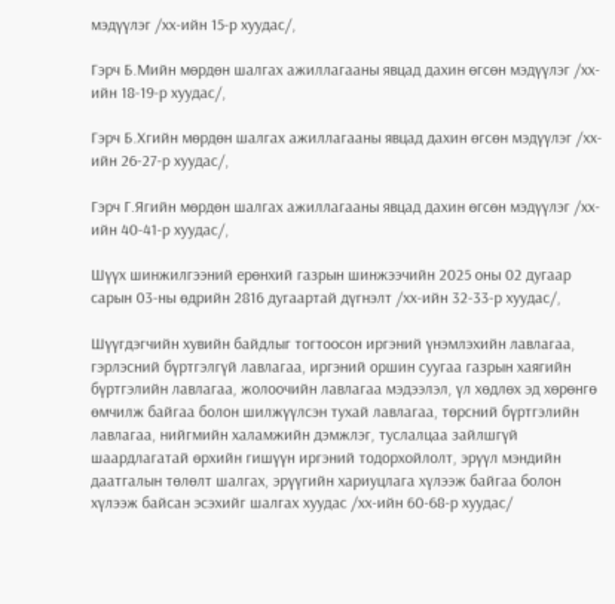мэдүүлэг /хх-ийн 15-р хуудас/,

Гэрч Б.Мийн мөрдөн шалгах ажиллагааны явцад дахин өгсөн мэдүүлэг /хх-ийн 18-19-р хуудас/,

Гэрч Б.Хгийн мөрдөн шалгах ажиллагааны явцад дахин өгсөн мэдүүлэг /хх-ийн 26-27-р хуудас/,

Гэрч Г.Ягийн мөрдөн шалгах ажиллагааны явцад дахин өгсөн мэдүүлэг /хх-ийн 40-41-р хуудас/,

Шүүх шинжилгээний ерөнхий газрын шинжээчийн 2025 оны 02 дугаар сарын 03-ны өдрийн 2816 дугаартай дүгнэлт /хх-ийн 32-33-р хуудас/,

Шүүгдэгчийн хувийн байдлыг тогтоосон иргэний үнэмлэхийн лавлагаа, гэрлэсний бүртгэлгүй лавлагаа, иргэний оршин суугаа газрын хаягийн бүртгэлийн лавлагаа, жолоочийн лавлагаа мэдээлэл, үл хөдлөх эд хөрөнгө өмчилж байгаа болон шилжүүлсэн тухай лавлагаа, төрсний бүртгэлийн лавлагаа, нийгмийн халамжийн дэмжлэг, туслалцаа зайлшгүй шаардлагатай өрхийн гишүүн иргэний тодорхойлолт, эрүүл мэндийн даатгалын төлөлт шалгах, эрүүгийн хариуцлага хүлээж байгаа болон хүлээж байсан эсэхийг шалгах хуудас /хх-ийн 60-68-р хуудас/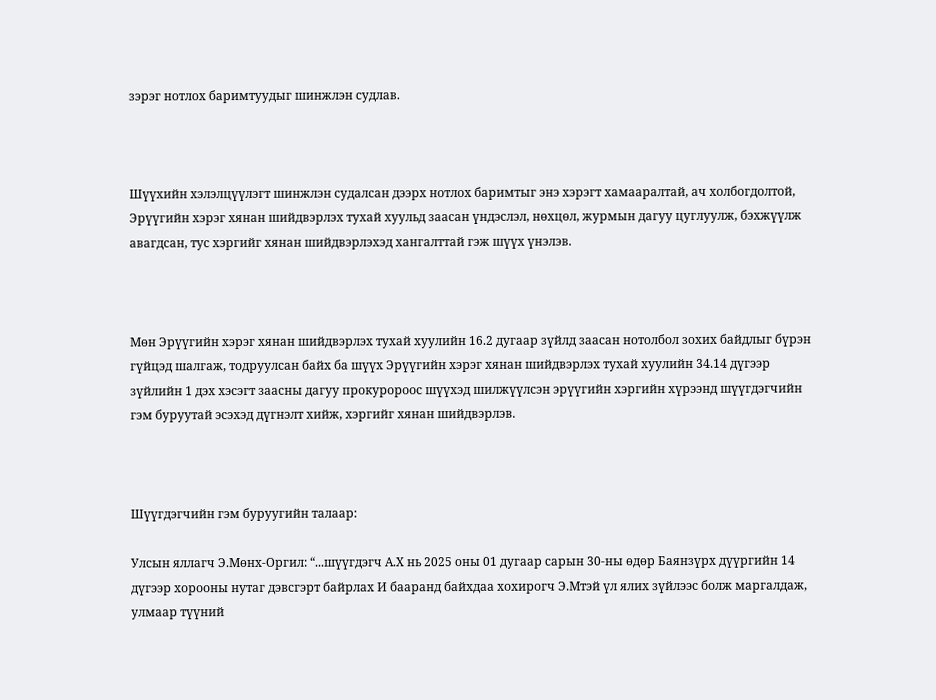зэрэг нотлох баримтуудыг шинжлэн судлав.



Шүүхийн хэлэлцүүлэгт шинжлэн судалсан дээрх нотлох баримтыг энэ хэрэгт хамааралтай, ач холбогдолтой, Эрүүгийн хэрэг хянан шийдвэрлэх тухай хуульд заасан үндэслэл, нөхцөл, журмын дагуу цуглуулж, бэхжүүлж авагдсан, тус хэргийг хянан шийдвэрлэхэд хангалттай гэж шүүх үнэлэв.



Мөн Эрүүгийн хэрэг хянан шийдвэрлэх тухай хуулийн 16.2 дугаар зүйлд заасан нотолбол зохих байдлыг бүрэн гүйцэд шалгаж, тодруулсан байх ба шүүх Эрүүгийн хэрэг хянан шийдвэрлэх тухай хуулийн 34.14 дүгээр зүйлийн 1 дэх хэсэгт заасны дагуу прокуророос шүүхэд шилжүүлсэн эрүүгийн хэргийн хүрээнд шүүгдэгчийн гэм буруутай эсэхэд дүгнэлт хийж, хэргийг хянан шийдвэрлэв.



Шүүгдэгчийн гэм буруугийн талаар:

Улсын яллагч Э.Мөнх-Оргил: “...шүүгдэгч А.Х нь 2025 оны 01 дугаар сарын 30-ны өдөр Баянзүрх дүүргийн 14 дүгээр хорооны нутаг дэвсгэрт байрлах И бааранд байхдаа хохирогч Э.Мтэй үл ялих зүйлээс болж маргалдаж, улмаар түүний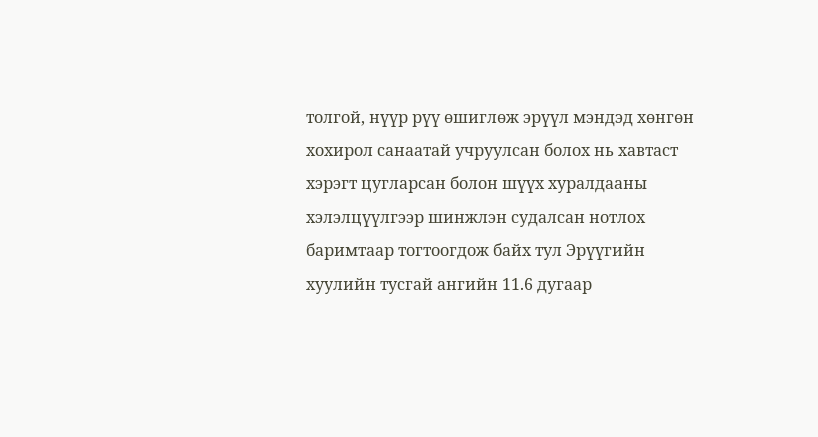толгой, нүүр рүү өшиглөж эрүүл мэндэд хөнгөн хохирол санаатай учруулсан болох нь хавтаст хэрэгт цугларсан болон шүүх хуралдааны хэлэлцүүлгээр шинжлэн судалсан нотлох баримтаар тогтоогдож байх тул Эрүүгийн хуулийн тусгай ангийн 11.6 дугаар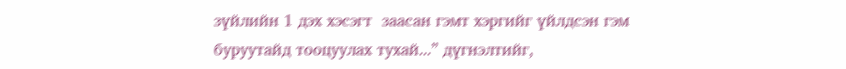зүйлийн 1 дэх хэсэгт  заасан гэмт хэргийг үйлдсэн гэм буруутайд тооцуулах тухай...” дүгнэлтийг,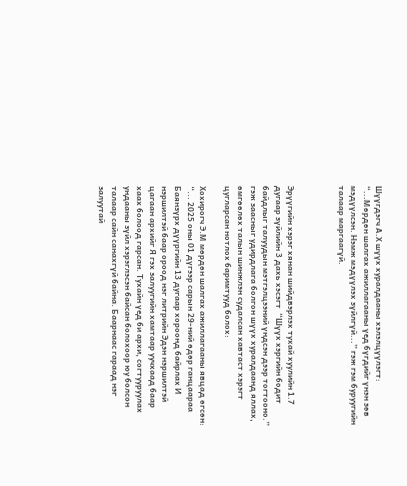Шүүгдэгч А.Х шүүх хуралдааны хэлэлцүүлэгт: “...Мөрдөн шалгах ажиллагааны үед бүгдийг үнэн зөв мэдүүлсэн. Нэмж мэдүүлэх зүйлгүй...” гэж гэм буруугийн талаар маргаагүй.



Эрүүгийн хэрэг хянан шийдвэрлэх тухай хуулийн 1.7 дугаар зүйлийн 3 дахь хэсэгт  “Шүүх хэргийн бодит байдлыг талуудын мэтгэлцээний үндсэн дээр тогтооно.” гэж заасныг удирдлага болгон шүүх хуралдаанд яллах, өмгөөлөх талын шинжлэн судалсан хавтаст хэрэгт цугларсан нотлох баримтууд болох:

Хохирогч Э.М мөрдөн шалгах ажиллагааны явцад өгсөн: “... 2025 оны 01 дүгээр сарын 29-ний өдөр ганцаараа Баянзүрх дүүргийн 13 дугаар хороонд байрлах И нэршилтэй баар ороод нэг литрийн Эдэн нэршилтэй цагаан архийг Я гэх залуугийн хамтаар уучхаад баар хаах болоод гарсан. Тухайн үед би архи, согтууруулах ундааны зүйл хэрэглэсэн байсан болохоор юу болсон талаар сайн санахгүй байна. Баарнаас гараад нэг залуутай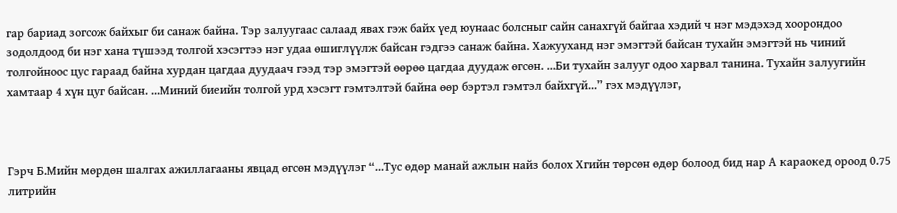гар бариад зогсож байхыг би санаж байна. Тэр залуугаас салаад явах гэж байх үед юунаас болсныг сайн санахгүй байгаа хэдий ч нэг мэдэхэд хоорондоо зодолдоод би нэг хана түшээд толгой хэсэгтээ нэг удаа өшиглүүлж байсан гэдгээ санаж байна. Хажууханд нэг эмэгтэй байсан тухайн эмэгтэй нь чиний толгойноос цус гараад байна хурдан цагдаа дуудаач гээд тэр эмэгтэй өөрөө цагдаа дуудаж өгсөн. ...Би тухайн залууг одоо харвал танина. Тухайн залуугийн хамтаар 4 хүн цуг байсан. ...Миний биеийн толгой урд хэсэгт гэмтэлтэй байна өөр бэртэл гэмтэл байхгүй...” гэх мэдүүлэг,



Гэрч Б.Мийн мөрдөн шалгах ажиллагааны явцад өгсөн мэдүүлэг “...Тус өдөр манай ажлын найз болох Хгийн төрсөн өдөр болоод бид нар А караокед ороод 0.75 литрийн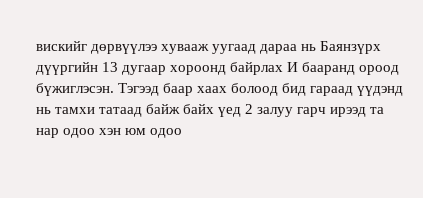вискийг дөрвүүлээ хувааж уугаад дараа нь Баянзүрх дүүргийн 13 дугаар хороонд байрлах И бааранд ороод бүжиглэсэн. Тэгээд баар хаах болоод бид гараад үүдэнд нь тамхи татаад байж байх үед 2 залуу гарч ирээд та нар одоо хэн юм одоо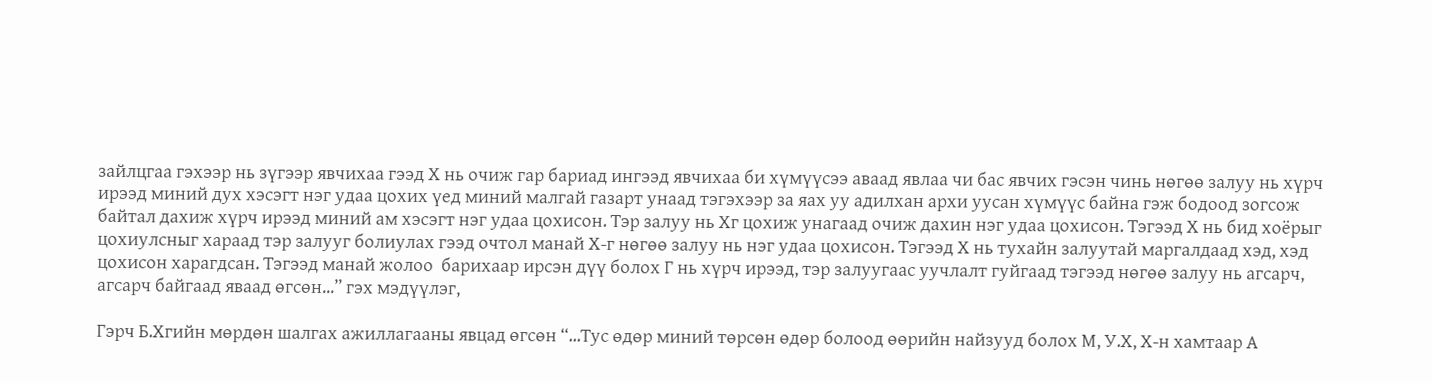зайлцгаа гэхээр нь зүгээр явчихаа гээд Х нь очиж гар бариад ингээд явчихаа би хүмүүсээ аваад явлаа чи бас явчих гэсэн чинь нөгөө залуу нь хүрч ирээд миний дух хэсэгт нэг удаа цохих үед миний малгай газарт унаад тэгэхээр за яах уу адилхан архи уусан хүмүүс байна гэж бодоод зогсож байтал дахиж хүрч ирээд миний ам хэсэгт нэг удаа цохисон. Тэр залуу нь Хг цохиж унагаад очиж дахин нэг удаа цохисон. Тэгээд Х нь бид хоёрыг цохиулсныг хараад тэр залууг болиулах гээд очтол манай Х-г нөгөө залуу нь нэг удаа цохисон. Тэгээд Х нь тухайн залуутай маргалдаад хэд, хэд цохисон харагдсан. Тэгээд манай жолоо  барихаар ирсэн дүү болох Г нь хүрч ирээд, тэр залуугаас уучлалт гуйгаад тэгээд нөгөө залуу нь агсарч, агсарч байгаад яваад өгсөн...” гэх мэдүүлэг,

Гэрч Б.Хгийн мөрдөн шалгах ажиллагааны явцад өгсөн “...Тус өдөр миний төрсөн өдөр болоод өөрийн найзууд болох М, У.Х, Х-н хамтаар А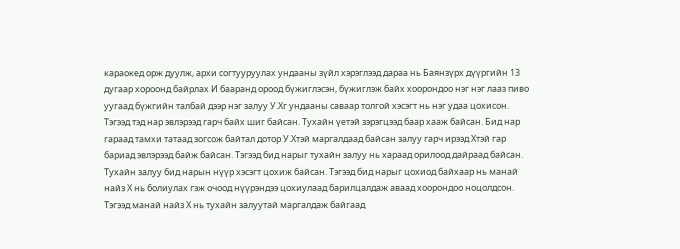караокед орж дуулж, архи согтууруулах ундааны зүйл хэрэглээд дараа нь Баянзүрх дүүргийн 13 дугаар хороонд байрлах И бааранд ороод бүжиглэсэн, бүжиглэж байх хоорондоо нэг нэг лааз пиво уугаад бүжгийн талбай дээр нэг залуу У.Хг ундааны саваар толгой хэсэгт нь нэг удаа цохисон. Тэгээд тэд нар эвлэрээд гарч байх шиг байсан. Тухайн үетэй зэрэгцээд баар хааж байсан. Бид нар гараад тамхи татаад зогсож байтал дотор У.Хтэй маргалдаад байсан залуу гарч ирээд Хтэй гар бариад эвлэрээд байж байсан. Тэгээд бид нарыг тухайн залуу нь хараад орилоод дайраад байсан. Тухайн залуу бид нарын нүүр хэсэгт цохиж байсан. Тэгээд бид нарыг цохиод байхаар нь манай найз Х нь болиулах гэж очоод нүүрэндээ цохиулаад барилцалдаж аваад хоорондоо ноцолдсон. Тэгээд манай найз Х нь тухайн залуутай маргалдаж байгаад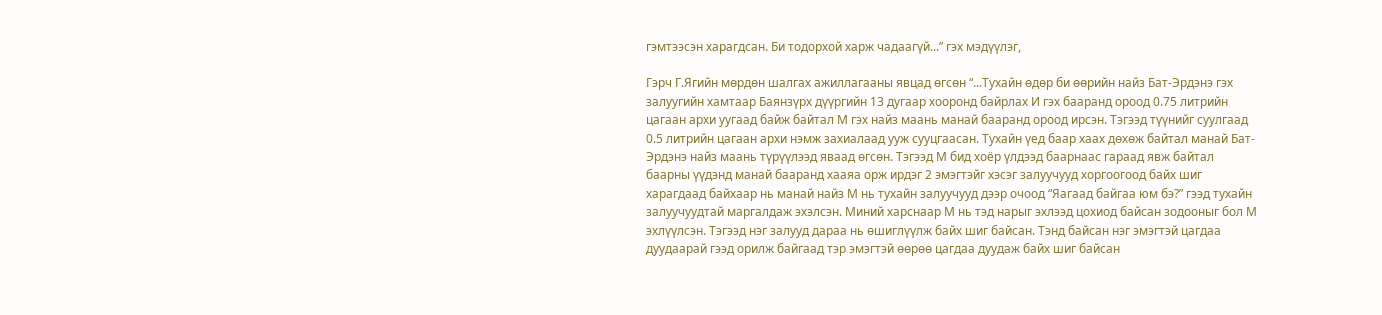гэмтээсэн харагдсан. Би тодорхой харж чадаагүй...” гэх мэдүүлэг,

Гэрч Г.Ягийн мөрдөн шалгах ажиллагааны явцад өгсөн “...Тухайн өдөр би өөрийн найз Бат-Эрдэнэ гэх залуугийн хамтаар Баянзүрх дүүргийн 13 дугаар хооронд байрлах И гэх бааранд ороод 0.75 литрийн цагаан архи уугаад байж байтал М гэх найз маань манай бааранд ороод ирсэн. Тэгээд түүнийг суулгаад 0.5 литрийн цагаан архи нэмж захиалаад ууж сууцгаасан. Тухайн үед баар хаах дөхөж байтал манай Бат-Эрдэнэ найз маань түрүүлээд яваад өгсөн. Тэгээд М бид хоёр үлдээд баарнаас гараад явж байтал баарны үүдэнд манай бааранд хааяа орж ирдэг 2 эмэгтэйг хэсэг залуучууд хоргоогоод байх шиг харагдаад байхаар нь манай найз М нь тухайн залуучууд дээр очоод “Яагаад байгаа юм бэ?” гээд тухайн залуучуудтай маргалдаж эхэлсэн. Миний харснаар М нь тэд нарыг эхлээд цохиод байсан зодооныг бол М эхлүүлсэн. Тэгээд нэг залууд дараа нь өшиглүүлж байх шиг байсан. Тэнд байсан нэг эмэгтэй цагдаа дуудаарай гээд орилж байгаад тэр эмэгтэй өөрөө цагдаа дуудаж байх шиг байсан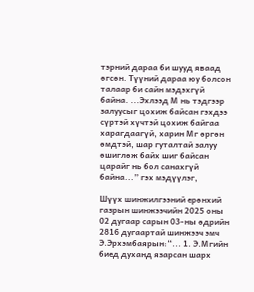тэрний дараа би шууд яваад өгсөн. Түүний дараа юу болсон талаар би сайн мэдэхгүй байна. ...Эхлээд М нь тэдгээр залуусыг цохиж байсан гэхдээ сүртэй хүчтэй цохиж байгаа харагдаагүй, харин Мг өргөн өмдтэй, шар гуталтай залуу өшиглөж байх шиг байсан царайг нь бол санахгүй байна...” гэх мэдүүлэг,

Шүүх шинжилгээний ерөнхий газрын шинжээчийн 2025 оны 02 дугаар сарын 03-ны өдрийн 2816 дугаартай шинжээч эмч Э.Эрхэмбаярын:“... 1. Э.Мгийн биед духанд язарсан шарх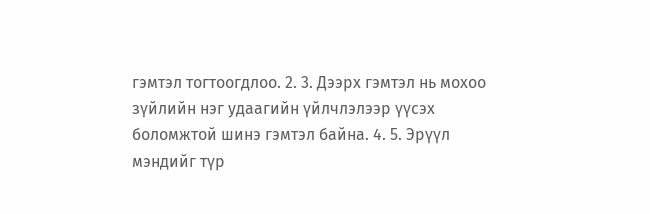гэмтэл тогтоогдлоо. 2. 3. Дээрх гэмтэл нь мохоо зүйлийн нэг удаагийн үйлчлэлээр үүсэх боломжтой шинэ гэмтэл байна. 4. 5. Эрүүл мэндийг түр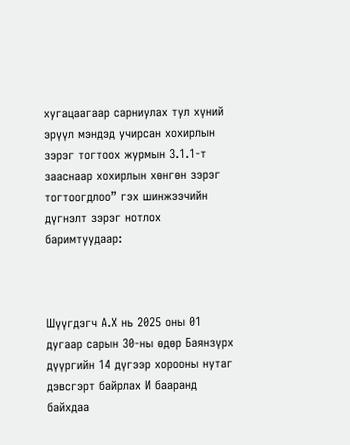хугацаагаар сарниулах тул хүний эрүүл мэндэд учирсан хохирлын зэрэг тогтоох журмын 3.1.1-т зааснаар хохирлын хөнгөн зэрэг тогтоогдлоо” гэх шинжээчийн дүгнэлт зэрэг нотлох баримтуудаар:



Шүүгдэгч А.Х нь 2025 оны 01 дугаар сарын 30-ны өдөр Баянзүрх дүүргийн 14 дүгээр хорооны нутаг дэвсгэрт байрлах И бааранд байхдаа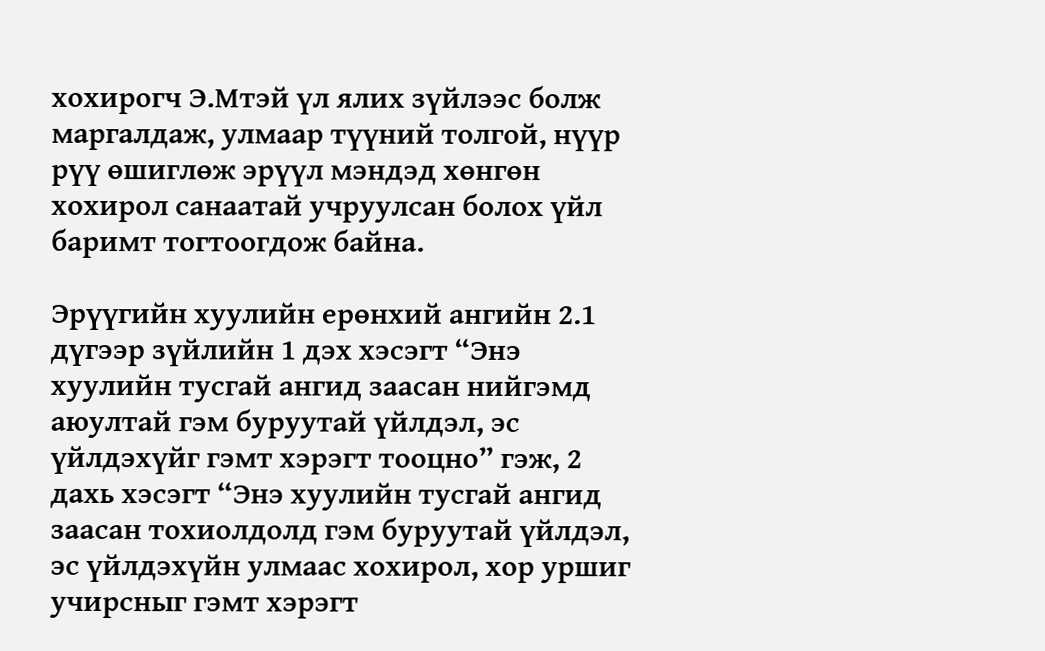хохирогч Э.Мтэй үл ялих зүйлээс болж маргалдаж, улмаар түүний толгой, нүүр рүү өшиглөж эрүүл мэндэд хөнгөн хохирол санаатай учруулсан болох үйл баримт тогтоогдож байна.

Эрүүгийн хуулийн ерөнхий ангийн 2.1 дүгээр зүйлийн 1 дэх хэсэгт “Энэ хуулийн тусгай ангид заасан нийгэмд аюултай гэм буруутай үйлдэл, эс үйлдэхүйг гэмт хэрэгт тооцно” гэж, 2 дахь хэсэгт “Энэ хуулийн тусгай ангид заасан тохиолдолд гэм буруутай үйлдэл, эс үйлдэхүйн улмаас хохирол, хор уршиг учирсныг гэмт хэрэгт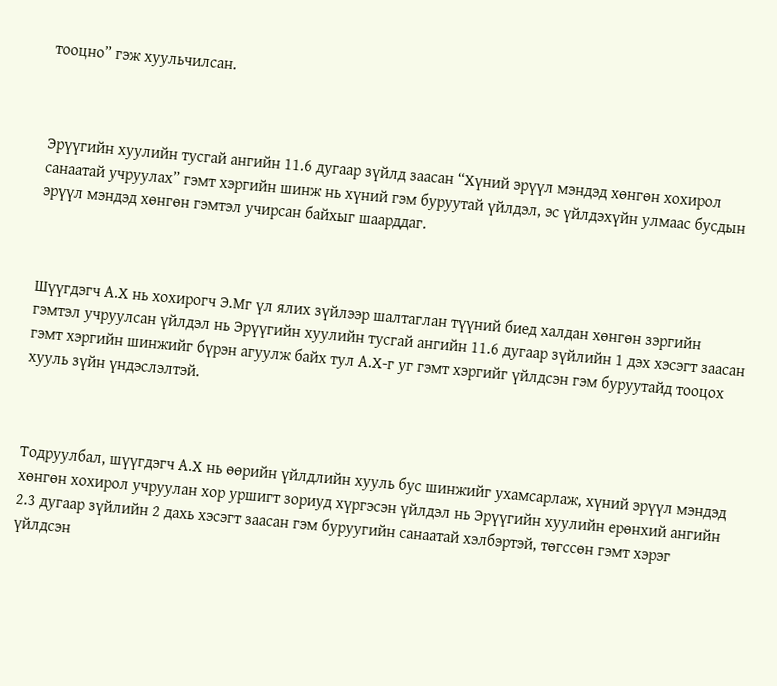тооцно” гэж хуульчилсан.



Эрүүгийн хуулийн тусгай ангийн 11.6 дугаар зүйлд заасан “Хүний эрүүл мэндэд хөнгөн хохирол санаатай учруулах” гэмт хэргийн шинж нь хүний гэм буруутай үйлдэл, эс үйлдэхүйн улмаас бусдын эрүүл мэндэд хөнгөн гэмтэл учирсан байхыг шаарддаг.



Шүүгдэгч А.Х нь хохирогч Э.Мг үл ялих зүйлээр шалтаглан түүний биед халдан хөнгөн зэргийн гэмтэл учруулсан үйлдэл нь Эрүүгийн хуулийн тусгай ангийн 11.6 дугаар зүйлийн 1 дэх хэсэгт заасан гэмт хэргийн шинжийг бүрэн агуулж байх тул А.Х-г уг гэмт хэргийг үйлдсэн гэм буруутайд тооцох хууль зүйн үндэслэлтэй.



Тодруулбал, шүүгдэгч А.Х нь өөрийн үйлдлийн хууль бус шинжийг ухамсарлаж, хүний эрүүл мэндэд хөнгөн хохирол учруулан хор уршигт зориуд хүргэсэн үйлдэл нь Эрүүгийн хуулийн ерөнхий ангийн 2.3 дугаар зүйлийн 2 дахь хэсэгт заасан гэм буруугийн санаатай хэлбэртэй, төгссөн гэмт хэрэг үйлдсэн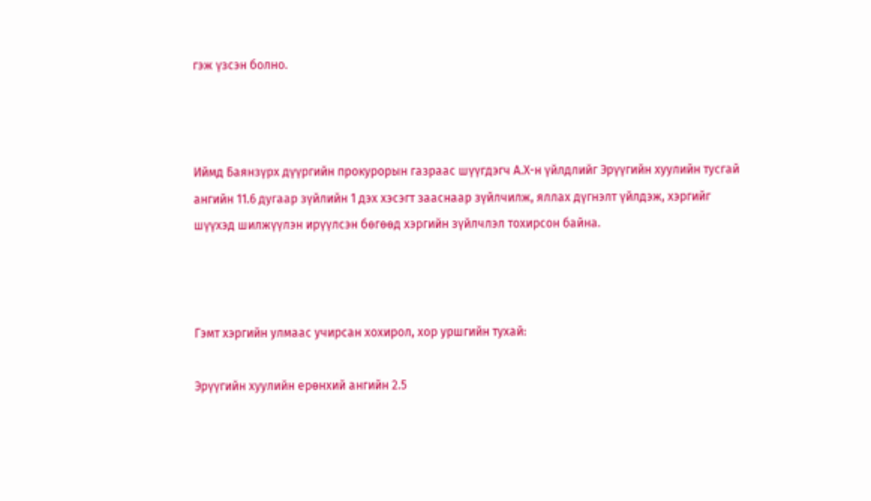гэж үзсэн болно.



Иймд Баянзүрх дүүргийн прокурорын газраас шүүгдэгч А.Х-н үйлдлийг Эрүүгийн хуулийн тусгай ангийн 11.6 дугаар зүйлийн 1 дэх хэсэгт зааснаар зүйлчилж, яллах дүгнэлт үйлдэж, хэргийг шүүхэд шилжүүлэн ирүүлсэн бөгөөд хэргийн зүйлчлэл тохирсон байна.



Гэмт хэргийн улмаас учирсан хохирол, хор уршгийн тухай:

Эрүүгийн хуулийн ерөнхий ангийн 2.5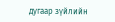дугаар зүйлийн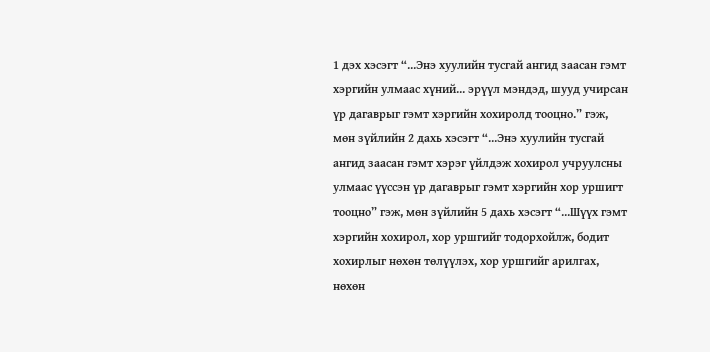1 дэх хэсэгт “...Энэ хуулийн тусгай ангид заасан гэмт хэргийн улмаас хүний... эрүүл мэндэд, шууд учирсан үр дагаврыг гэмт хэргийн хохиролд тооцно.” гэж, мөн зүйлийн 2 дахь хэсэгт “...Энэ хуулийн тусгай ангид заасан гэмт хэрэг үйлдэж хохирол учруулсны улмаас үүссэн үр дагаврыг гэмт хэргийн хор уршигт тооцно” гэж, мөн зүйлийн 5 дахь хэсэгт “...Шүүх гэмт хэргийн хохирол, хор уршгийг тодорхойлж, бодит хохирлыг нөхөн төлүүлэх, хор уршгийг арилгах, нөхөн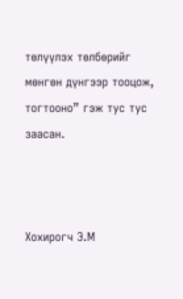төлүүлэх төлбөрийг мөнгөн дүнгээр тооцож, тогтооно” гэж тус тус заасан.



Хохирогч Э.М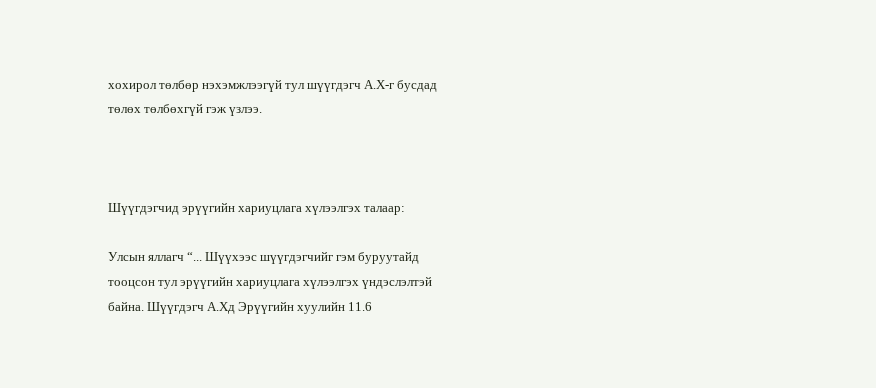хохирол төлбөр нэхэмжлээгүй тул шүүгдэгч А.Х-г бусдад төлөх төлбөхгүй гэж үзлээ.



Шүүгдэгчид эрүүгийн хариуцлага хүлээлгэх талаар:

Улсын яллагч “... Шүүхээс шүүгдэгчийг гэм буруутайд тооцсон тул эрүүгийн хариуцлага хүлээлгэх үндэслэлтэй байна. Шүүгдэгч А.Хд Эрүүгийн хуулийн 11.6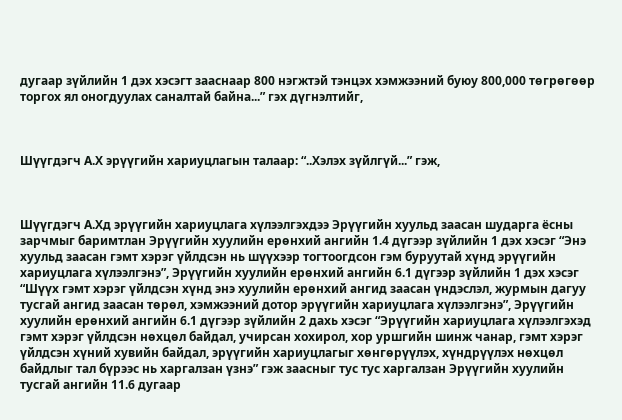дугаар зүйлийн 1 дэх хэсэгт зааснаар 800 нэгжтэй тэнцэх хэмжээний буюу 800,000 төгрөгөөр торгох ял оногдуулах саналтай байна...” гэх дүгнэлтийг,



Шүүгдэгч А.Х эрүүгийн хариуцлагын талаар: “..Хэлэх зүйлгүй...” гэж,



Шүүгдэгч А.Хд эрүүгийн хариуцлага хүлээлгэхдээ Эрүүгийн хуульд заасан шударга ёсны зарчмыг баримтлан Эрүүгийн хуулийн ерөнхий ангийн 1.4 дүгээр зүйлийн 1 дэх хэсэг “Энэ хуульд заасан гэмт хэрэг үйлдсэн нь шүүхээр тогтоогдсон гэм буруутай хүнд эрүүгийн хариуцлага хүлээлгэнэ”, Эрүүгийн хуулийн ерөнхий ангийн 6.1 дүгээр зүйлийн 1 дэх хэсэг “Шүүх гэмт хэрэг үйлдсэн хүнд энэ хуулийн ерөнхий ангид заасан үндэслэл, журмын дагуу тусгай ангид заасан төрөл, хэмжээний дотор эрүүгийн хариуцлага хүлээлгэнэ”, Эрүүгийн хуулийн ерөнхий ангийн 6.1 дүгээр зүйлийн 2 дахь хэсэг “Эрүүгийн хариуцлага хүлээлгэхэд гэмт хэрэг үйлдсэн нөхцөл байдал, учирсан хохирол, хор уршгийн шинж чанар, гэмт хэрэг үйлдсэн хүний хувийн байдал, эрүүгийн хариуцлагыг хөнгөрүүлэх, хүндрүүлэх нөхцөл байдлыг тал бүрээс нь харгалзан үзнэ” гэж заасныг тус тус харгалзан Эрүүгийн хуулийн тусгай ангийн 11.6 дугаар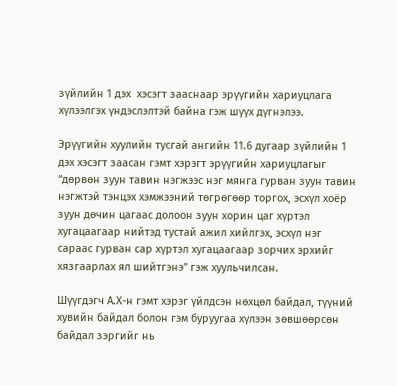зүйлийн 1 дэх  хэсэгт зааснаар эрүүгийн хариуцлага хүлээлгэх үндэслэлтэй байна гэж шүүх дүгнэлээ.

Эрүүгийн хуулийн тусгай ангийн 11.6 дугаар зүйлийн 1 дэх хэсэгт заасан гэмт хэрэгт эрүүгийн хариуцлагыг “дөрвөн зуун тавин нэгжээс нэг мянга гурван зуун тавин нэгжтэй тэнцэх хэмжээний төгрөгөөр торгох, эсхүл хоёр зуун дөчин цагаас долоон зуун хорин цаг хүртэл хугацаагаар нийтэд тустай ажил хийлгэх, эсхүл нэг сараас гурван сар хүртэл хугацаагаар зорчих эрхийг хязгаарлах ял шийтгэнэ” гэж хуульчилсан.

Шүүгдэгч А.Х-н гэмт хэрэг үйлдсэн нөхцөл байдал, түүний хувийн байдал болон гэм буруугаа хүлээн зөвшөөрсөн байдал зэргийг нь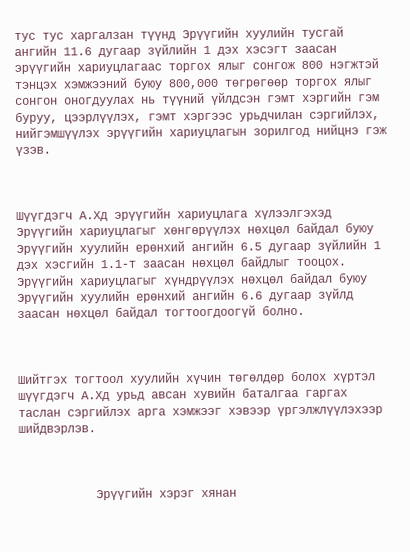тус тус харгалзан түүнд Эрүүгийн хуулийн тусгай ангийн 11.6 дугаар зүйлийн 1 дэх хэсэгт заасан эрүүгийн хариуцлагаас торгох ялыг сонгож 800 нэгжтэй тэнцэх хэмжээний буюу 800,000 төгрөгөөр торгох ялыг сонгон оногдуулах нь түүний үйлдсэн гэмт хэргийн гэм буруу, цээрлүүлэх, гэмт хэргээс урьдчилан сэргийлэх, нийгэмшүүлэх эрүүгийн хариуцлагын зорилгод нийцнэ гэж үзэв.



Шүүгдэгч А.Хд эрүүгийн хариуцлага хүлээлгэхэд Эрүүгийн хариуцлагыг хөнгөрүүлэх нөхцөл байдал буюу Эрүүгийн хуулийн ерөнхий ангийн 6.5 дугаар зүйлийн 1 дэх хэсгийн 1.1-т заасан нөхцөл байдлыг тооцох. Эрүүгийн хариуцлагыг хүндрүүлэх нөхцөл байдал буюу Эрүүгийн хуулийн ерөнхий ангийн 6.6 дугаар зүйлд заасан нөхцөл байдал тогтоогдоогүй болно.



Шийтгэх тогтоол хуулийн хүчин төгөлдөр болох хүртэл шүүгдэгч А.Хд урьд авсан хувийн баталгаа гаргах таслан сэргийлэх арга хэмжээг хэвээр үргэлжлүүлэхээр шийдвэрлэв.



           Эрүүгийн хэрэг хянан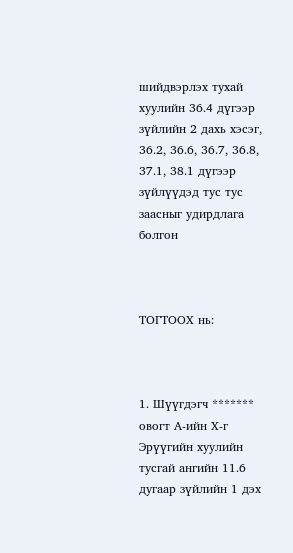шийдвэрлэх тухай хуулийн 36.4 дүгээр зүйлийн 2 дахь хэсэг, 36.2, 36.6, 36.7, 36.8, 37.1, 38.1 дүгээр зүйлүүдэд тус тус заасныг удирдлага болгон



ТОГТООХ нь:



1. Шүүгдэгч ******* овогт А-ийн Х-г Эрүүгийн хуулийн тусгай ангийн 11.6 дугаар зүйлийн 1 дэх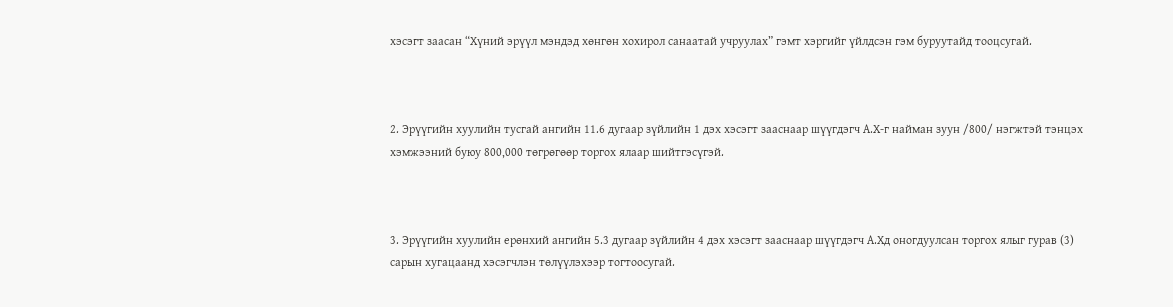хэсэгт заасан “Хүний эрүүл мэндэд хөнгөн хохирол санаатай учруулах” гэмт хэргийг үйлдсэн гэм буруутайд тооцсугай.



2. Эрүүгийн хуулийн тусгай ангийн 11.6 дугаар зүйлийн 1 дэх хэсэгт зааснаар шүүгдэгч А.Х-г найман зуун /800/ нэгжтэй тэнцэх хэмжээний буюу 800,000 төгрөгөөр торгох ялаар шийтгэсүгэй.



3. Эрүүгийн хуулийн ерөнхий ангийн 5.3 дугаар зүйлийн 4 дэх хэсэгт зааснаар шүүгдэгч А.Хд оногдуулсан торгох ялыг гурав (3) сарын хугацаанд хэсэгчлэн төлүүлэхээр тогтоосугай.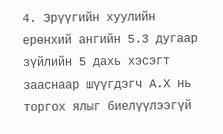4. Эрүүгийн хуулийн ерөнхий ангийн 5.3 дугаар зүйлийн 5 дахь хэсэгт зааснаар шүүгдэгч А.Х нь торгох ялыг биелүүлээгүй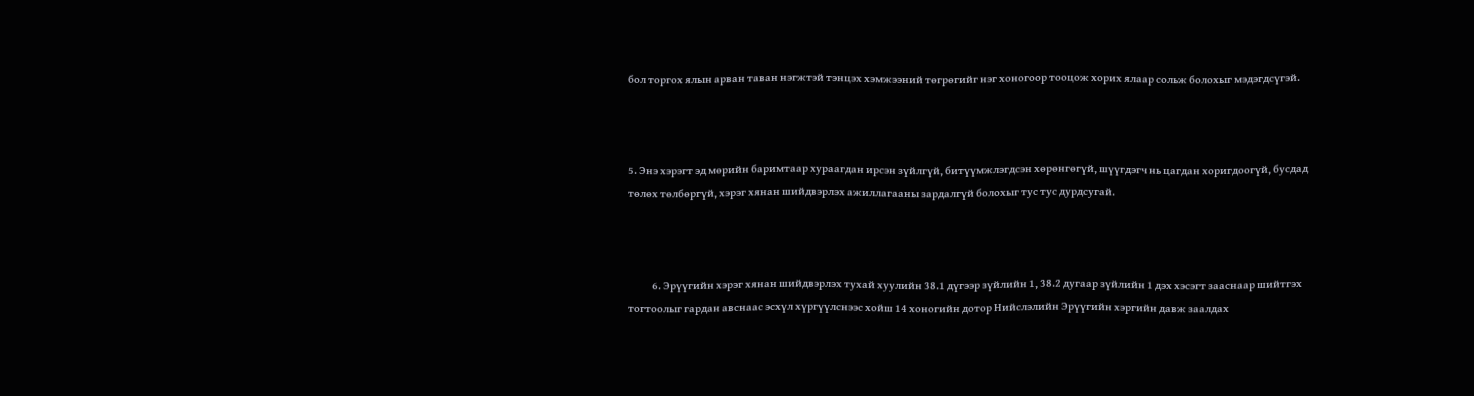бол торгох ялын арван таван нэгжтэй тэнцэх хэмжээний төгрөгийг нэг хоногоор тооцож хорих ялаар сольж болохыг мэдэгдсүгэй.



5. Энэ хэрэгт эд мөрийн баримтаар хураагдан ирсэн зүйлгүй, битүүмжлэгдсэн хөрөнгөгүй, шүүгдэгч нь цагдан хоригдоогүй, бусдад төлөх төлбөргүй, хэрэг хянан шийдвэрлэх ажиллагааны зардалгүй болохыг тус тус дурдсугай.



            6. Эрүүгийн хэрэг хянан шийдвэрлэх тухай хуулийн 38.1 дүгээр зүйлийн 1, 38.2 дугаар зүйлийн 1 дэх хэсэгт зааснаар шийтгэх тогтоолыг гардан авснаас эсхүл хүргүүлснээс хойш 14 хоногийн дотор Нийслэлийн Эрүүгийн хэргийн давж заалдах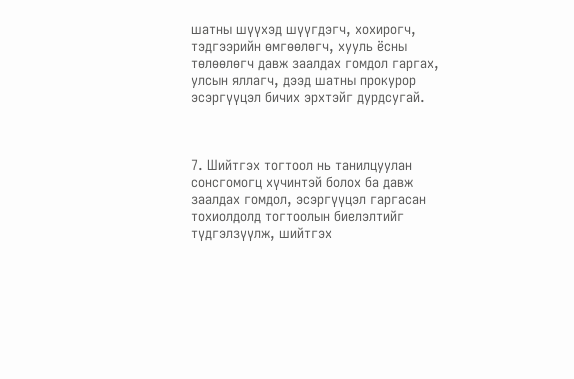шатны шүүхэд шүүгдэгч, хохирогч, тэдгээрийн өмгөөлөгч, хууль ёсны төлөөлөгч давж заалдах гомдол гаргах, улсын яллагч, дээд шатны прокурор эсэргүүцэл бичих эрхтэйг дурдсугай.



7. Шийтгэх тогтоол нь танилцуулан сонсгомогц хүчинтэй болох ба давж заалдах гомдол, эсэргүүцэл гаргасан тохиолдолд тогтоолын биелэлтийг түдгэлзүүлж, шийтгэх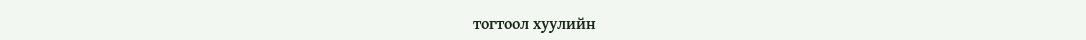тогтоол хуулийн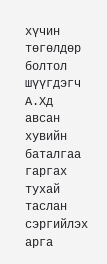хүчин төгөлдөр болтол шүүгдэгч А.Хд авсан хувийн баталгаа гаргах тухай таслан сэргийлэх арга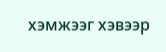хэмжээг хэвээр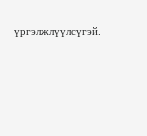үргэлжлүүлсүгэй.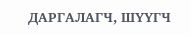ДАРГАЛАГЧ, ШҮҮГЧ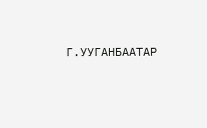Г.УУГАНБААТАР